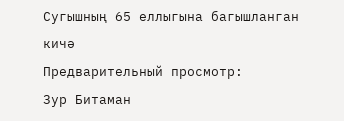Сугышның 65 еллыгына багышланган кичә
Предварительный просмотр:
Зур Битаман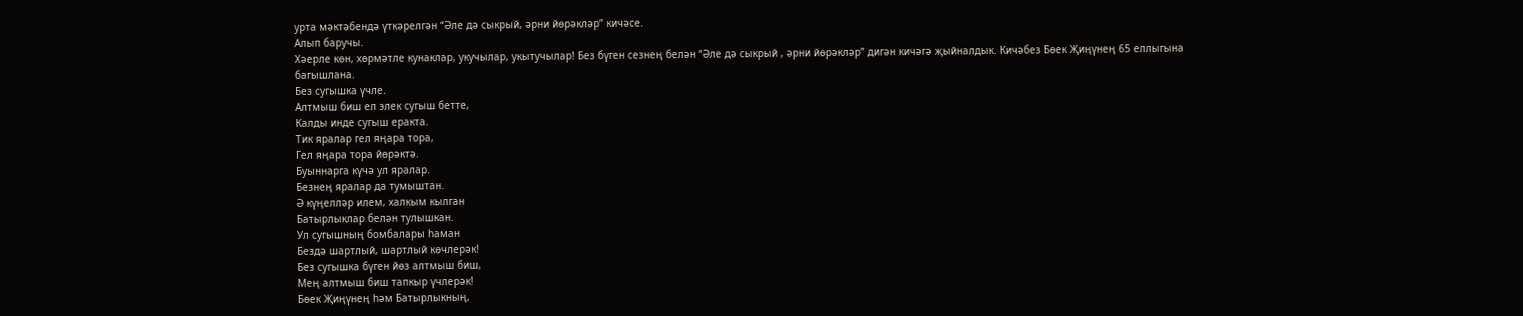урта мәктәбендә үткәрелгән “Әле дә сыкрый, әрни йөрәкләр” кичәсе.
Алып баручы.
Хәерле көн, хөрмәтле кунаклар, укучылар, укытучылар! Без бүген сезнең белән “Әле дә сыкрый , әрни йөрәкләр” дигән кичәгә җыйналдык. Кичәбез Бөек Җиңүнең 65 еллыгына багышлана.
Без сугышка үчле.
Алтмыш биш ел элек сугыш бетте,
Калды инде сугыш еракта.
Тик яралар гел яңара тора,
Гел яңара тора йөрәктә.
Буыннарга күчә ул яралар.
Безнең яралар да тумыштан.
Ә күңелләр илем, халкым кылган
Батырлыклар белән тулышкан.
Ул сугышның бомбалары һаман
Бездә шартлый, шартлый көчлерәк!
Без сугышка бүген йөз алтмыш биш,
Мең алтмыш биш тапкыр үчлерәк!
Бөек Җиңүнең һәм Батырлыкның,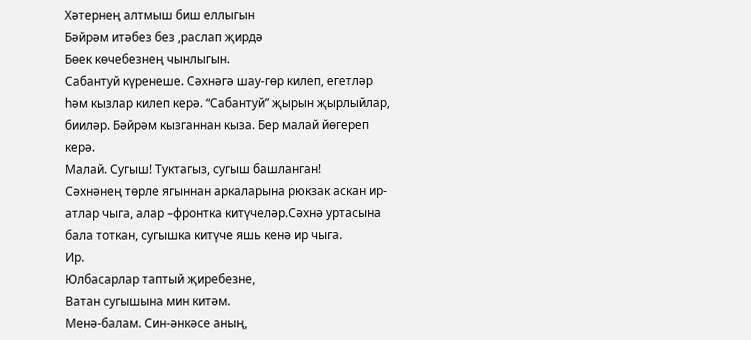Хәтернең алтмыш биш еллыгын
Бәйрәм итәбез без ,раслап җирдә
Бөек көчебезнең чынлыгын.
Сабантуй күренеше. Сәхнәгә шау-гөр килеп, егетләр һәм кызлар килеп керә. “Сабантуй” җырын җырлыйлар, бииләр. Бәйрәм кызганнан кыза. Бер малай йөгереп керә.
Малай. Сугыш! Туктагыз, сугыш башланган!
Сәхнәнең төрле ягыннан аркаларына рюкзак аскан ир-атлар чыга, алар –фронтка китүчеләр.Сәхнә уртасына бала тоткан, сугышка китүче яшь кенә ир чыга.
Ир.
Юлбасарлар таптый җиребезне,
Ватан сугышына мин китәм.
Менә-балам. Син-әнкәсе аның,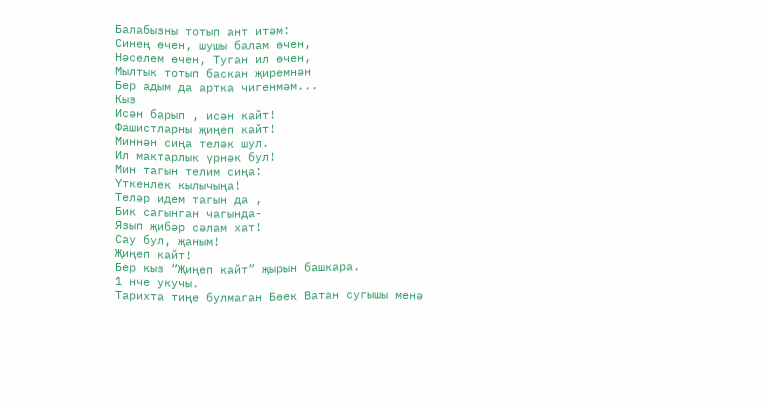Балабызны тотып ант итәм:
Синең өчен, шушы балам өчен,
Нәселем өчен, Туган ил өчен,
Мылтык тотып баскан җиремнән
Бер адым да артка чигенмәм...
Кыз
Исән барып , исән кайт!
Фашистларны җиңеп кайт!
Миннән сиңа теләк шул.
Ил мактарлык үрнәк бул!
Мин тагын телим сиңа:
Үткенлек кылычыңа!
Теләр идем тагын да ,
Бик сагынган чагында-
Язып җибәр сәлам хат!
Сау бул, җаным!
Җиңеп кайт!
Бер кыз “Җиңеп кайт” җырын башкара.
1 нче укучы.
Тарихта тиңе булмаган Бөек Ватан сугышы менә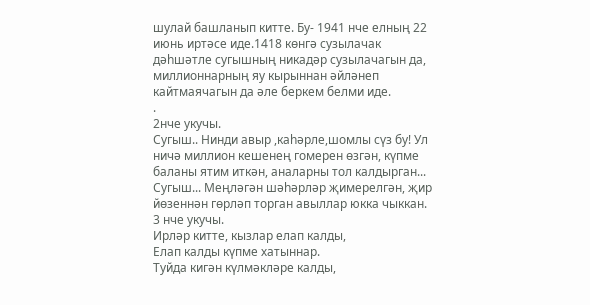шулай башланып китте. Бу- 1941 нче елның 22 июнь иртәсе иде.1418 көнгә сузылачак дәһшәтле сугышның никадәр сузылачагын да, миллионнарның яу кырыннан әйләнеп кайтмаячагын да әле беркем белми иде.
.
2нче укучы.
Сугыш.. Нинди авыр ,каһәрле,шомлы сүз бу! Ул ничә миллион кешенең гомерен өзгән, күпме баланы ятим иткән, аналарны тол калдырган...
Сугыш... Меңләгән шәһәрләр җимерелгән, җир йөзеннән гөрләп торган авыллар юкка чыккан.
3 нче укучы.
Ирләр китте, кызлар елап калды,
Елап калды күпме хатыннар.
Туйда кигән күлмәкләре калды,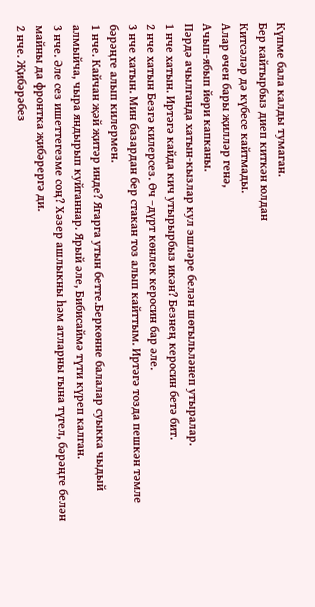Күпме бала калды тумаган.
Бер кайтырбыз диеп киткән юлдан
Китсәләр дә күбесе кайтмады.
Алар өчен бары җилләр генә,
Ачып-ябып йөри капканы.
Пәрдә ачылганда хатын-кызлар кул эшләре белән шөгыльләнеп утыралар.
1 нче хатын. Иртәгә кайда кич утырырбыз икән? Безнең керосин бетә бит.
2 нче хатын Безгә килерсез. Өч –дүрт көнлек керосин бар әле.
3 нче хатын. Мин базардан бер стакан тоз алып кайттым. Иртәгә тозда пешкән тәмле бәрәңге алып килермен.
1 нче. Кайчан җәй җитәр инде? Ягарга утын бетте.Беркөнне балалар суыкка чыдый алмыйча, чыра яндырып куйганнар. Ярый әле, Бибисаймә түти күреп калган.
3 нче. Әле сез ишеттегезме соң? Хәзер ашлыкны һәм атларны гына түгел, бәрәңге белән майны да фронтка җибәрергә ди.
2 нче. Җибәрәбез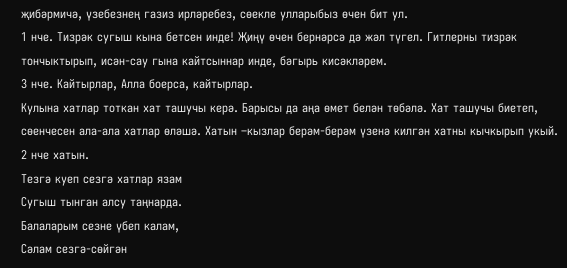җибәрмичә, үзебезнең газиз ирләребез, сөекле улларыбыз өчен бит ул.
1 нче. Тизрәк сугыш кына бетсен инде! Җиңү өчен бернәрсә дә жәл түгел. Гитлерны тизрәк тончыктырып, исән-сау гына кайтсыннар инде, бәгырь кисәкләрем.
3 нче. Кайтырлар, Алла боерса, кайтырлар.
Кулына хатлар тоткан хат ташучы керә. Барысы да аңа өмет белән төбәлә. Хат ташучы биетеп, сөенчесен ала-ала хатлар өләшә. Хатын –кызлар берәм-берәм үзенә килгән хатны кычкырып укый.
2 нче хатын.
Тезгә куеп сезгә хатлар язам
Сугыш тынган алсу таңнарда.
Балаларым сезне үбеп калам,
Сәлам сезгә-сөйгән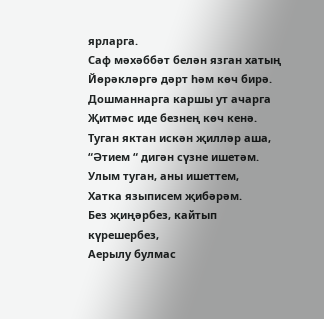ярларга.
Саф мәхәббәт белән язган хатың
Йөрәкләргә дәрт һәм көч бирә.
Дошманнарга каршы ут ачарга
Җитмәс иде безнең көч кенә.
Туган яктан искән җилләр аша,
“Әтием “ дигән сүзне ишетәм.
Улым туган, аны ишеттем,
Хатка языписем җибәрәм.
Без җиңәрбез, кайтып күрешербез,
Аерылу булмас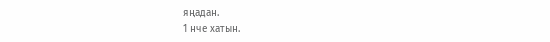яңадан.
1 нче хатын.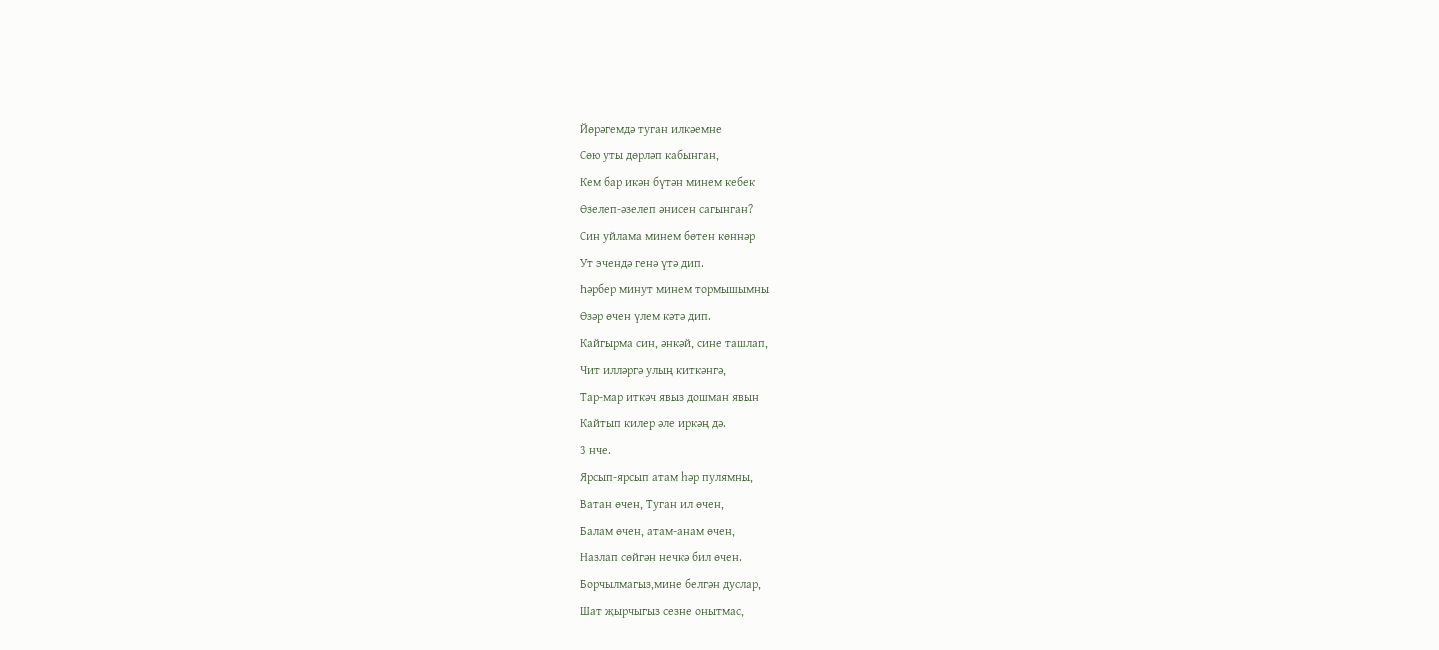Йөрәгемдә туган илкәемне
Сөю уты дөрләп кабынган,
Кем бар икән бүтән минем кебек
Өзелеп-әзелеп әнисен сагынган?
Син уйлама минем бөтен көннәр
Ут эчендә генә үтә дип.
Һәрбер минут минем тормышымны
Өзәр өчен үлем кәтә дип.
Кайгырма син, әнкәй, сине ташлап,
Чит илләргә улың киткәнгә,
Тар-мар иткәч явыз дошман явын
Кайтып килер әле иркәң дә.
3 нче.
Ярсып-ярсып атам һәр пулямны,
Ватан өчен, Туган ил өчен,
Балам өчен, атам-анам өчен,
Назлап сөйгән нечкә бил өчен.
Борчылмагыз,мине белгән дуслар,
Шат җырчыгыз сезне онытмас,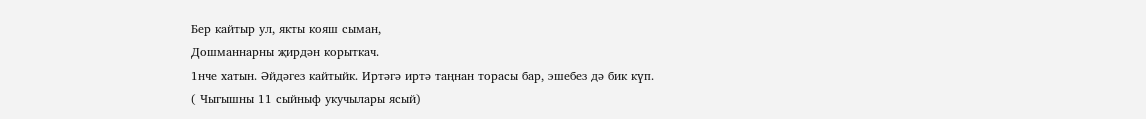Бер кайтыр ул, якты кояш сыман,
Дошманнарны җирдән корыткач.
1нче хатын. Әйдәгез кайтыйк. Иртәгә иртә таңнан торасы бар, эшебез дә бик күп.
( Чыгышны 11 сыйныф укучылары ясый)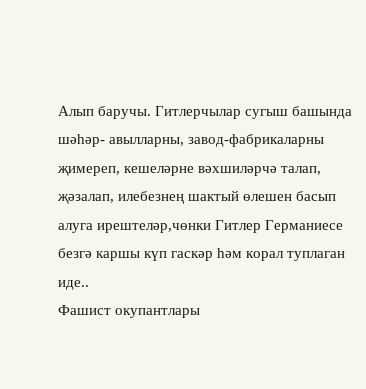Алып баручы. Гитлерчылар сугыш башында шәһәр- авылларны, завод-фабрикаларны җимереп, кешеләрне вәхшиләрчә талап, җәзалап, илебезнең шактый өлешен басып алуга ирештеләр,чөнки Гитлер Германиесе безгә каршы күп гаскәр һәм корал туплаган иде..
Фашист окупантлары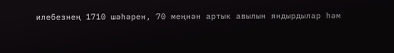илебезнең 1710 шәһәрен, 70 меңнән артык авылын яндырдылар һәм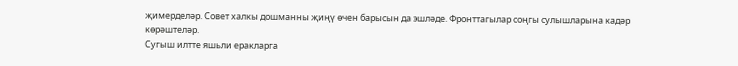җимерделәр. Совет халкы дошманны җиңү өчен барысын да эшләде. Фронттагылар соңгы сулышларына кадәр көрәштеләр.
Сугыш илтте яшьли еракларга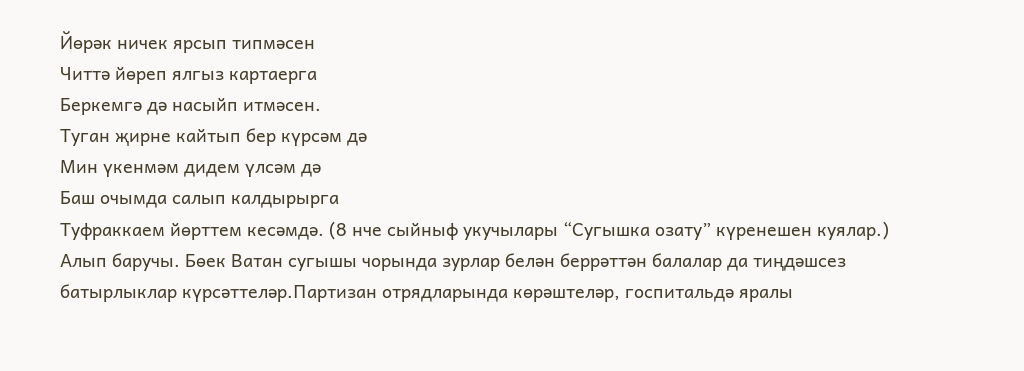Йөрәк ничек ярсып типмәсен
Читтә йөреп ялгыз картаерга
Беркемгә дә насыйп итмәсен.
Туган җирне кайтып бер күрсәм дә
Мин үкенмәм дидем үлсәм дә
Баш очымда салып калдырырга
Туфраккаем йөрттем кесәмдә. (8 нче сыйныф укучылары “Сугышка озату” күренешен куялар.)
Алып баручы. Бөек Ватан сугышы чорында зурлар белән беррәттән балалар да тиңдәшсез батырлыклар күрсәттеләр.Партизан отрядларында көрәштеләр, госпитальдә яралы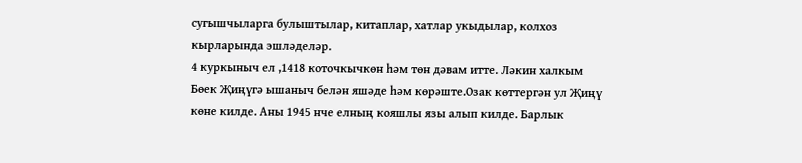сугышчыларга булыштылар, китаплар, хатлар укыдылар, колхоз кырларында эшләделәр.
4 куркыныч ел ,1418 коточкычкөн һәм төн дәвам итте. Ләкин халкым Бөек Җиңүгә ышаныч белән яшәде һәм көрәште.Озак көттергән ул Җиңү көне килде. Аны 1945 нче елның кояшлы язы алып килде. Барлык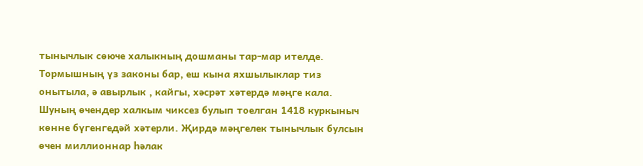тынычлык сөюче халыкның дошманы тар-мар ителде.
Тормышның үз законы бар, еш кына яхшылыклар тиз онытыла, ә авырлык , кайгы, хәсрәт хәтердә мәңге кала. Шуның өчендер халкым чиксез булып тоелган 1418 куркыныч көнне бүгенгедәй хәтерли. Җирдә мәңгелек тынычлык булсын өчен миллионнар һәлак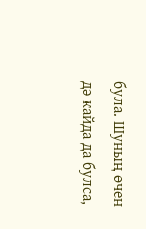була. Шуның өчен дә кайда да булса,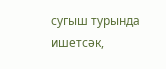сугыш турында ишетсәк,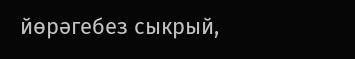йөрәгебез сыкрый,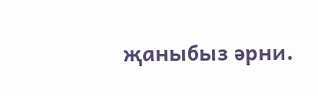җаныбыз әрни.